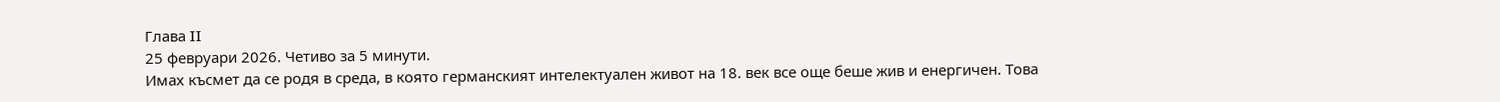Глава II
25 февруари 2026. Четиво за 5 минути.
Имах късмет да се родя в среда, в която германският интелектуален живот на 18. век все още беше жив и енергичен. Това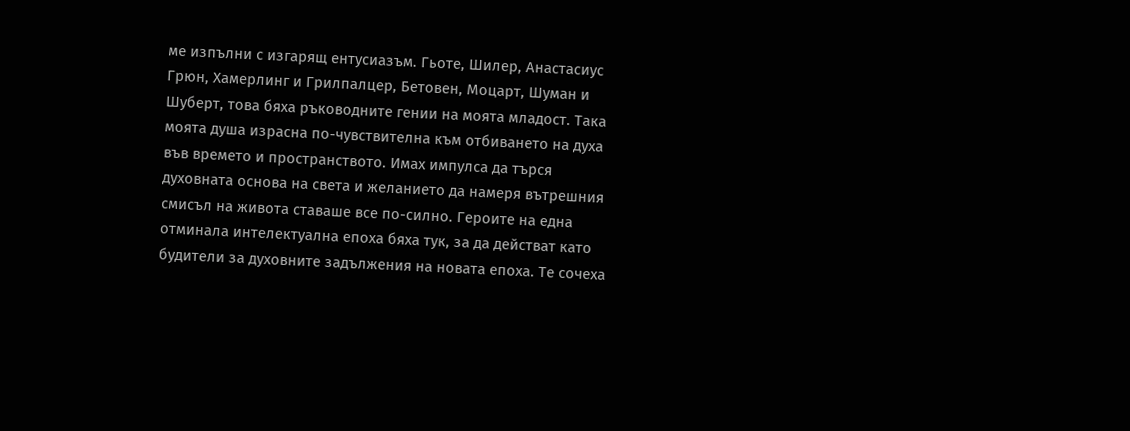ме изпълни с изгарящ ентусиазъм. Гьоте, Шилер, Анастасиус Грюн, Хамерлинг и Грилпалцер, Бетовен, Моцарт, Шуман и Шуберт, това бяха ръководните гении на моята младост. Така моята душа израсна по-чувствителна към отбиването на духа във времето и пространството. Имах импулса да търся духовната основа на света и желанието да намеря вътрешния смисъл на живота ставаше все по-силно. Героите на една отминала интелектуална епоха бяха тук, за да действат като будители за духовните задължения на новата епоха. Те сочеха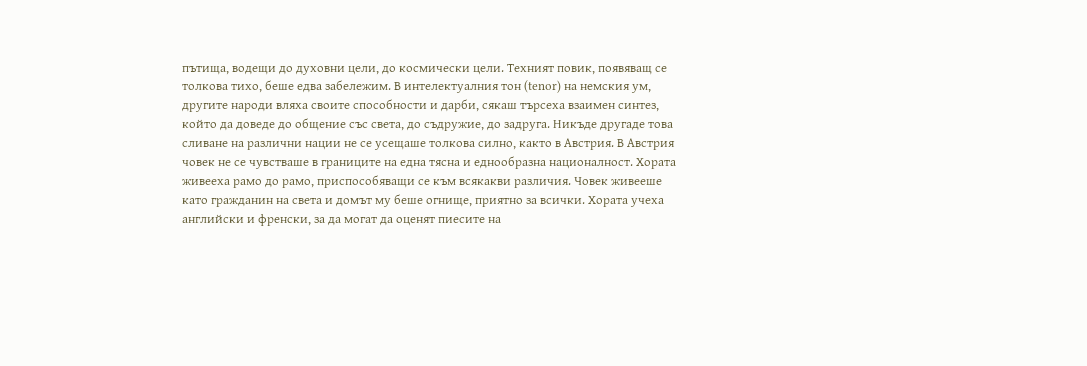пътища, водещи до духовни цели, до космически цели. Техният повик, появяващ се толкова тихо, беше едва забележим. В интелектуалния тон (tenor) на немския ум, другите народи вляха своите способности и дарби, сякаш търсеха взаимен синтез, който да доведе до общение със света, до съдружие, до задруга. Никъде другаде това сливане на различни нации не се усещаше толкова силно, както в Австрия. В Австрия човек не се чувстваше в границите на една тясна и еднообразна националност. Хората живееха рамо до рамо, приспособяващи се към всякакви различия. Човек живееше като гражданин на света и домът му беше огнище, приятно за всички. Хората учеха английски и френски, за да могат да оценят пиесите на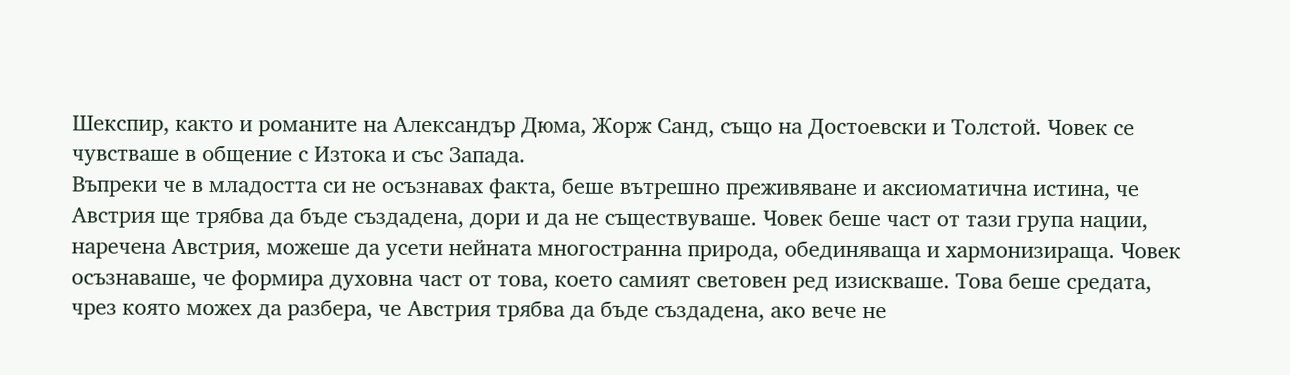Шекспир, както и романите на Александър Дюма, Жорж Санд, също на Достоевски и Толстой. Човек се чувстваше в общение с Изтока и със Запада.
Въпреки че в младостта си не осъзнавах факта, беше вътрешно преживяване и аксиоматична истина, че Австрия ще трябва да бъде създадена, дори и да не съществуваше. Човек беше част от тази група нации, наречена Австрия, можеше да усети нейната многостранна природа, обединяваща и хармонизираща. Човек осъзнаваше, че формира духовна част от това, което самият световен ред изискваше. Това беше средата, чрез която можех да разбера, че Австрия трябва да бъде създадена, ако вече не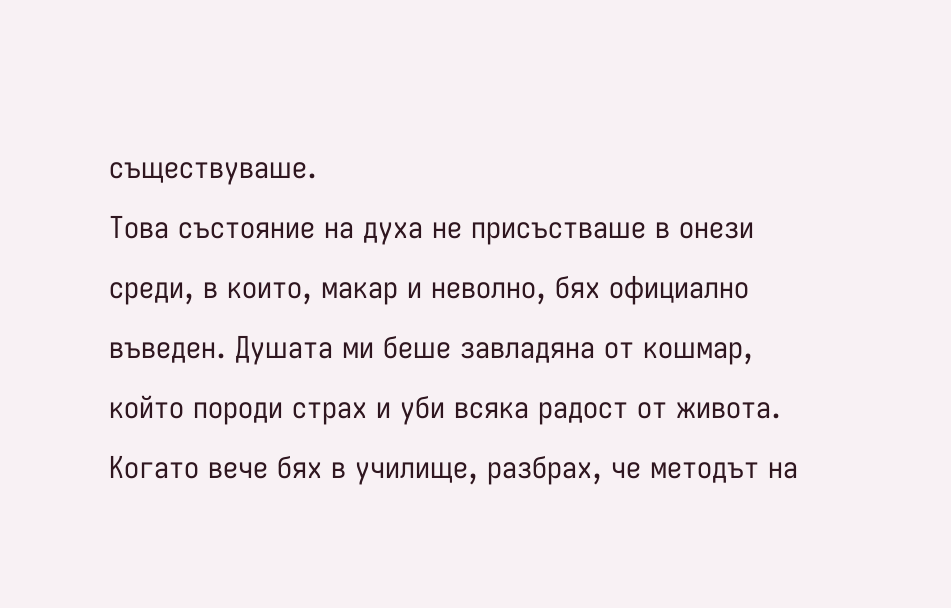съществуваше.
Това състояние на духа не присъстваше в онези среди, в които, макар и неволно, бях официално въведен. Душата ми беше завладяна от кошмар, който породи страх и уби всяка радост от живота. Когато вече бях в училище, разбрах, че методът на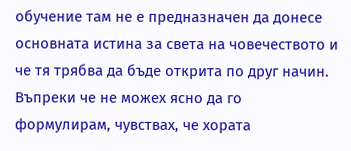обучение там не е предназначен да донесе основната истина за света на човечеството и че тя трябва да бъде открита по друг начин. Въпреки че не можех ясно да го формулирам, чувствах, че хората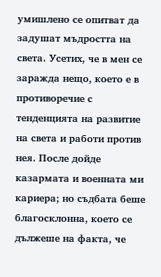умишлено се опитват да задушат мъдростта на света. Усетих, че в мен се заражда нещо, което е в противоречие с тенденцията на развитие на света и работи против нея. После дойде казармата и военната ми кариера; но съдбата беше благосклонна, което се дължеше на факта, че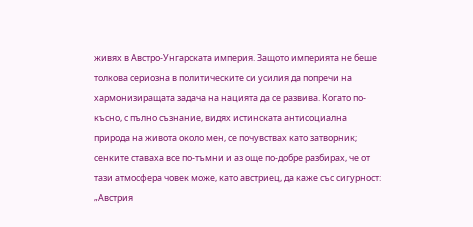живях в Австро-Унгарската империя. Защото империята не беше толкова сериозна в политическите си усилия да попречи на хармонизиращата задача на нацията да се развива. Когато по-късно, с пълно съзнание, видях истинската антисоциална природа на живота около мен, се почувствах като затворник; сенките ставаха все по-тъмни и аз още по-добре разбирах, че от тази атмосфера човек може, като австриец, да каже със сигурност: „Австрия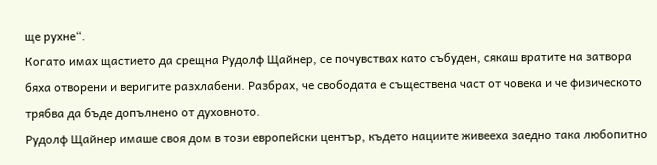ще рухне“.
Когато имах щастието да срещна Рудолф Щайнер, се почувствах като събуден, сякаш вратите на затвора бяха отворени и веригите разхлабени. Разбрах, че свободата е съществена част от човека и че физическото трябва да бъде допълнено от духовното.
Рудолф Щайнер имаше своя дом в този европейски център, където нациите живееха заедно така любопитно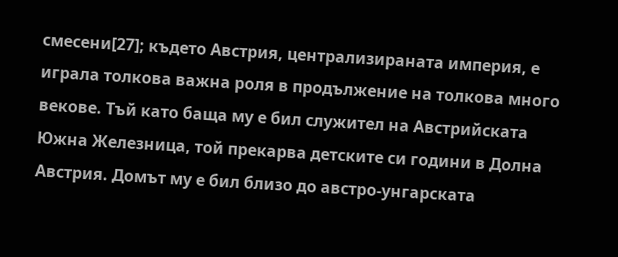смесени[27]; където Австрия, централизираната империя, е играла толкова важна роля в продължение на толкова много векове. Тъй като баща му е бил служител на Австрийската Южна Железница, той прекарва детските си години в Долна Австрия. Домът му е бил близо до австро-унгарската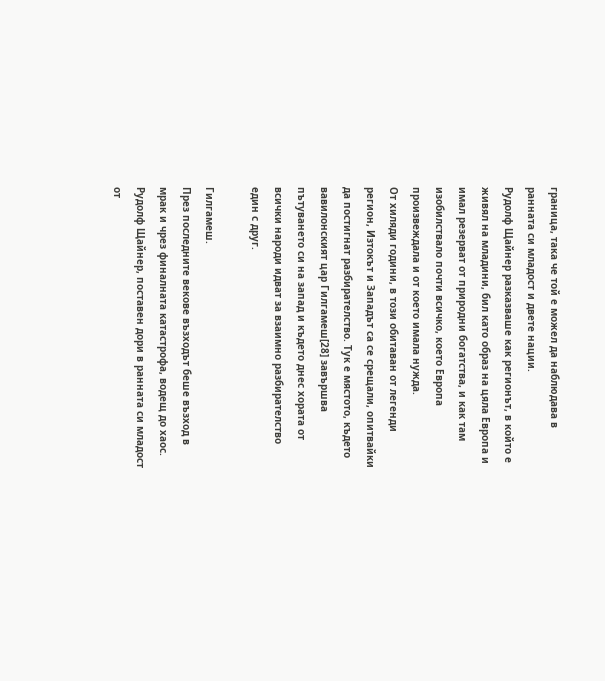граница, така че той е можел да наблюдава в ранната си младост и двете нации.
Рудолф Щайнер разказваше как регионът, в който е живял на младини, бил като образ на цяла Европа и имал резерват от природни богатства, и как там изобилствало почти всичко, което Европа произвеждала и от което имала нужда.
От хиляди години, в този обитаван от легенди регион, Изтокът и Западът са се срещали, опитвайки да постигнат разбирателство. Тук е мястото, където вавилонският цар Гилгамеш[28] завършва пътуването си на запад и където днес хората от всички народи идват за взаимно разбирателство един с друг.

Гилгамеш.
През последните векове възходът беше възход в мрак и чрез финалната катастрофа, водещ до хаос. Рудолф Щайнер, поставен дори в ранната си младост от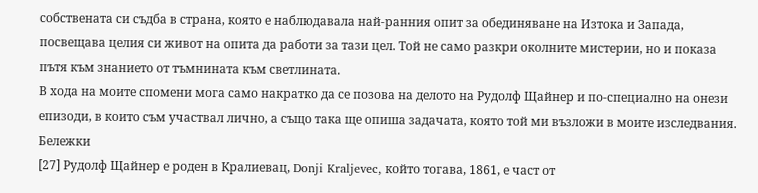собствената си съдба в страна, която е наблюдавала най-ранния опит за обединяване на Изтока и Запада, посвещава целия си живот на опита да работи за тази цел. Той не само разкри околните мистерии, но и показа пътя към знанието от тъмнината към светлината.
В хода на моите спомени мога само накратко да се позова на делото на Рудолф Щайнер и по-специално на онези епизоди, в които съм участвал лично, а също така ще опиша задачата, която той ми възложи в моите изследвания.
Бележки
[27] Рудолф Щайнер е роден в Кралиевац, Donji Kraljevec, който тогава, 1861, е част от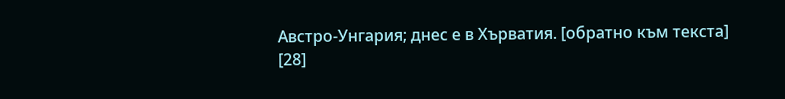Австро-Унгария; днес е в Хърватия. [обратно към текста]
[28]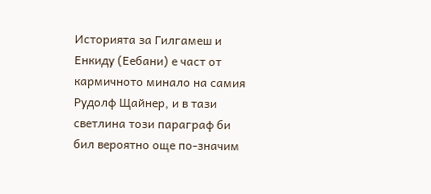Историята за Гилгамеш и Енкиду (Еебани) е част от кармичното минало на самия Рудолф Щайнер, и в тази светлина този параграф би бил вероятно още по-значим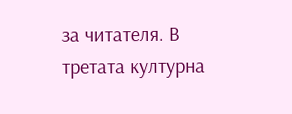за читателя. В третата културна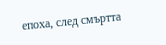епоха, след смъртта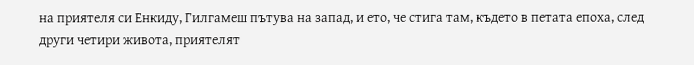на приятеля си Енкиду, Гилгамеш пътува на запад, и ето, че стига там, където в петата епоха, след други четири живота, приятелят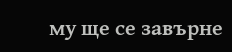му ще се завърне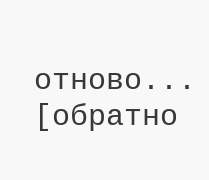отново... [обратно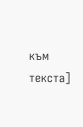към текста]